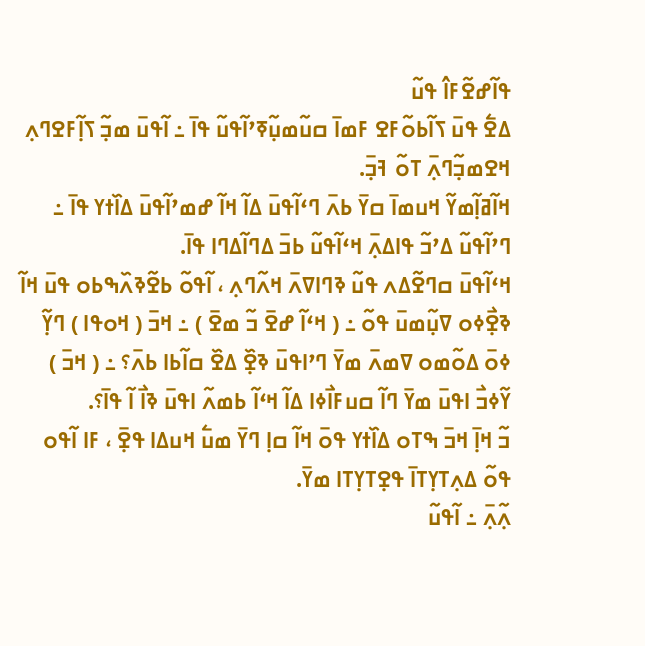ߟߊ߬ߝߐ߬ߓߊ߮ ߟߎ߬
ߡߐ߱ ߟߎ߫ ߖߊ߬ߕߋ߬ߓߐ ߓߘߊ߫ ߛߎ߬ߘߎ߲߬ߧߴߊ߬ߟߎ߬ ߟߊ߫ ߸ ߊ߬ߟߎ߫ ߘߏ߲߬ ߖߊ߲߬ߓߐߣߍ߲ ߞߐߘߏ߲߬ߣߍ߲߫ ߠߋ߬ ߔߏ߲߫.
ߞߊ߬ߥߊ߲߬ߘߌ߬ ߞߎߘߊ߫ ߛߌ߫ ߕߍ߫ ߣߵߊ߬ߟߎ߫ ߡߊ߬ ߞߊ߬ ߝߘߴߊ߬ߟߎ߫ ߡߊ߰ߙߌ ߟߊ߫ ߸ ߣߴߊ߬ߟߎ߬ ߡߴߏ߬ ߟߊߡߍ߲߫ ߞߵߊ߬ߟߎ߬ ߕߏ߫ ߡߣߊ߬ߡߣߊ ߟߊ߫.
ߞߵߊ߬ߟߎ߫ ߛߣߐ߬ߡߍ ߟߎ߬ ߢߣߊߜߍ߫ ߞߍ߬ߣߍ߲ ، ߊ߬ߟߋ߬ ߕߐ߬ߢߍ߰ߒߕߋ ߟߎ߫ ߞߊ߬ ߢߐ߲߯ߦߋ ߜߎ߲߬ߘߎ߫ ߟߋ߬ ߸ ( ߞߵߊ߬ ߝߐ߫ ߏ߬ ߘߐ߫ ) ߸ ߞߏ߫ ( ߞߋߟߊ ) ߣߌ߲߬ ߦߋ߫ ߡߋ߬ߘߋ ߜߘߍ߫ ߘߌ߫ ߣߴߊߟߎ߫ ߢߐ߲߰ ߡߐ߰ ߛߊ߬ߕߊ ߕߍ߫؟ ߸ ( ߞߏ߫ ) ߌ߬ߦߏ߯ ߊߟߎ߫ ߘߌ߫ ߣߊ߬ ߛߎߓߊ߯ߦߊ ߡߊ߬ ߞߵߊ߬ ߕߘߍ߬ ߊߟߎ߫ ߢߊ߯ ߊ߬ ߟߊ߫؟.
ߏ߬ ߞߊ߲߫ ߞߏ߫ ߒߠߋ ߡߊ߰ߙߌ ߟߋ߫ ߞߊ߬ ߛߊ߲ ߣߌ߫ ߘߎ߱ ߞߎߡߊ ߟߐ߲߫ ، ߓߊ ߊ߬ߟߋ ߟߋ߬ ߡߍ߲ߠߌ߲ߠߊ߫ ߟߐ߲ߠߌ߲ߠߊ ߘߌ߫.
ߍ߲߬ߍ߲߫ ߸ ߊ߬ߟߎ߬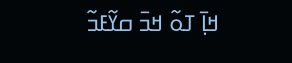ߞߊ߲߫ ߠߋ߬ ߞߏ߫ ߛߌ߬ߓߏ߬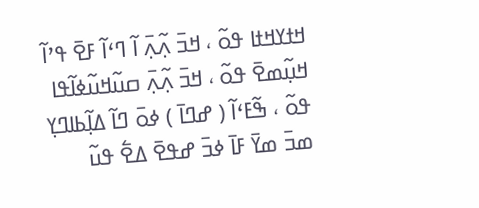ߞߙߌߞߙߊ ߟߋ߬ ، ߞߏ߫ ߍ߲߬ߍ߲߫ ߊ߬ ߣߵߊ߬ ߓߐ߫ ߟߴߊ߬ ߞߎ߲߬ߘߐ߫ ߟߋ߬ ، ߞߏ߫ ߍ߲߬ߍ߲߫ ߛߎ߬ߞߎ߬ߦߊ߬ߟߊ ߟߋ߬ ، ߒ߬ߓߵߊ߬ ( ߝߣߊ߫ ) ߦߋ߫ ߣߊ߬ ߡߊ߲߬ߕߊߣߌ߲ ߘߏ߫ ߘߌ߫ ߓߊ߫ ߦߏ߫ ߝߟߐ߫ ߡߐ߱ ߟߎ߬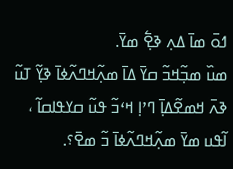ߗߋ߫ ߘߊ߫ ߡߍ߲ ߢߐ߲߱ ߘߌ߫.
ߘߎ߰ ߘߏ߲߬ߞߏ߬ ߛߌ߫ ߡߊ߫ ߘߍ߲߬ߞߣߍ߬ߦߊ߫ ߢߌ߲߬ ߠߎ߬ ߢߍ߫ ߞߘߐ߬ߡߊ߲߫ ߣߴߊ߲ ߞߵߏ߬ ߟߎ߬ ߛߌߟߊߛߊ߬ ، ߊ߬ߟߎ ߘߌ߫ ߘߍ߲߬ߞߣߍ߬ߦߊ߫ ߏ߬ ߘߐ߫؟.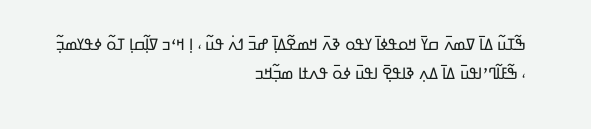ߒ߬ߠߎ߬ ߡߊ߫ ߜߘߍ߫ ߛߌ߫ ߞߋߟߦߊ߫ ߌߟߋ ߢߍ߫ ߞߘߐ߬ߡߊ߲߫ ߝߏ߫ ߗߍ߭ ߟߎ߬ ، ߊ߲ ߞߵߏ ߜߊ߲߬ߛߊ߲ ߠߋ߬ ߦߟߌߘߏ߲߬ ، ߒ߬ߓߊ߬ߣߴߊߟߎ߫ ߡߊ߫ ߡߍ߲ ߢߊߟߐ߲߫ ߊߟߎ߫ ߦߋ߫ ߟߍߙߊ ߘߏ߲߬ߞߏ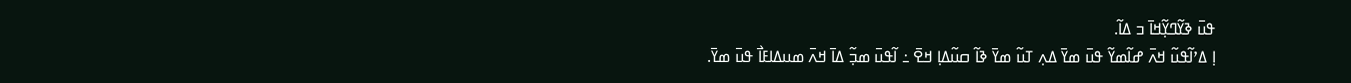ߟߎ߫ ߢߌ߬ߣߌ߲߬ߞߊ߫ ߏ ߡߊ߬.
ߊ߲ ߡߴߊ߬ߟߎ߬ ߞߍ߫ ߝߊ߬ߘߌ߬ ߟߎ߫ ߘߌ߫ ߡߍ߲ ߠߎ߬ ߘߌ߫ ߢߊ߬ ߛߎ߬ߡߊ߲ ߞߐ߫ ߸ ߊ߬ߟߎ߫ ߘߏ߲߬ ߡߊ߫ ߞߍ߫ ߘߎߡߊߓߊ߯ ߟߎ߫ ߘߌ߫.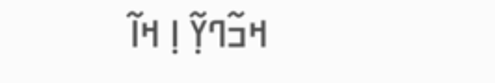ߞߏ߬ߣߌ߲߬ ߊ߲ ߞߊ߬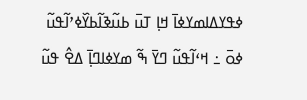ߦߟߌߡߊߘߌߦߊ߫ ߞߊ߲ ߠߎ߫ ߕߎ߬ߢߊ߬ߕߌ߰ߦߴߊ߬ߟߎ߬ ߦߋ߫ ߸ ߞߵߊ߬ߟߎ߬ ߣߌ߫ ߒ߬ ߘߌߦߊߣߊ߲߫ ߡߐ߮ ߟߎ߬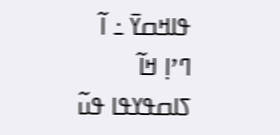ߟߊߞߛߌ߫ ߸ ߊ߬ ߣߴߊ߲ ߞߊ߬ ߖߊߛߟߌߟߊ ߟߎ߬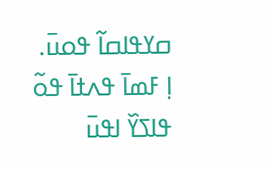ߛߌߟߊߛߊ߬ ߟߋߎ߫.
ߊ߲ ߓߘߊ߫ ߟߍߙߊ߫ ߟߋ߬ ߟߊߖߌ߰ ߊߟߎ߫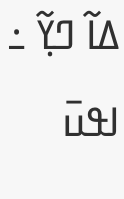ߡߊ߬ ߣߌ߲߬ ߸ ߊߟߎ߫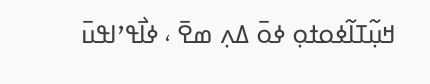ߞߎ߲߬ߠߊ߬ߦߋߙߋ߲ ߦߋ߫ ߡߍ߲ ߘߐ߫ ، ߦߊ߯ߟߴߊߟߎ߫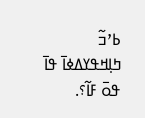ߕߴߏ߬ ߤߊ߲ߞߟߌߡߦߊ߫ ߟߊ߫ ߟߋ߫ ߓߊ߬؟.